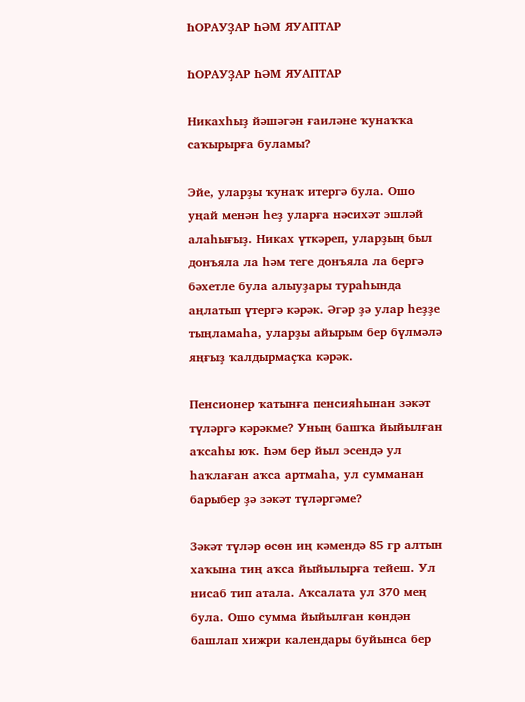ҺОРАУҘАР ҺӘМ ЯУАПТАР

ҺОРАУҘАР ҺӘМ ЯУАПТАР

Никахһыҙ йәшәгән ғаиләне ҡунаҡҡа саҡырырға буламы?

Эйе, уларҙы ҡунаҡ итергә була. Ошо уңай менән һеҙ уларға нәсихәт эшләй алаһығыҙ. Никах үткәреп, уларҙың был донъяла ла һәм теге донъяла ла бергә бәхетле була алыуҙары тураһында аңлатып үтергә кәрәк. Әгәр ҙә улар һеҙҙе тыңламаһа, уларҙы айырым бер бүлмәлә яңғыҙ ҡалдырмаҫҡа кәрәк.

Пенсионер ҡатынға пенсияһынан зәкәт түләргә кәрәкме? Уның башҡа йыйылған аҡсаһы юҡ. Һәм бер йыл эсендә ул һаҡлаған аҡса артмаһа, ул сумманан барыбер ҙә зәкәт түләргәме?

Зәкәт түләр өсөн иң кәмендә 85 гр алтын хаҡына тиң аҡса йыйылырға тейеш. Ул нисаб тип атала. Аҡсалата ул 370 мең була. Ошо сумма йыйылған көндән башлап хижри календары буйынса бер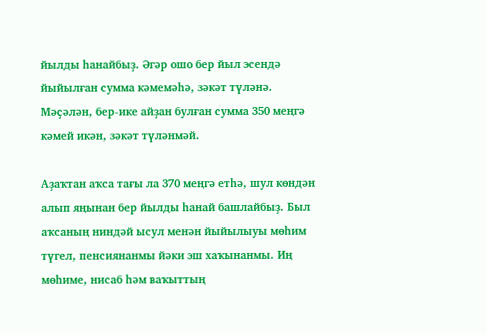йылды һанайбыҙ. Әгәр ошо бер йыл эсендә йыйылған сумма кәмемәһә, зәкәт түләнә. Мәҫәлән, бер-ике айҙан булған сумма 350 меңгә кәмей икән, зәкәт түләнмәй.

Аҙаҡтан аҡса тағы ла 370 меңгә етһә, шул көндән алып яңынан бер йылды һанай башлайбыҙ. Был аҡсаның ниндәй ысул менән йыйылыуы мөһим түгел, пенсиянанмы йәки эш хаҡынанмы. Иң мөһиме, нисаб һәм ваҡыттың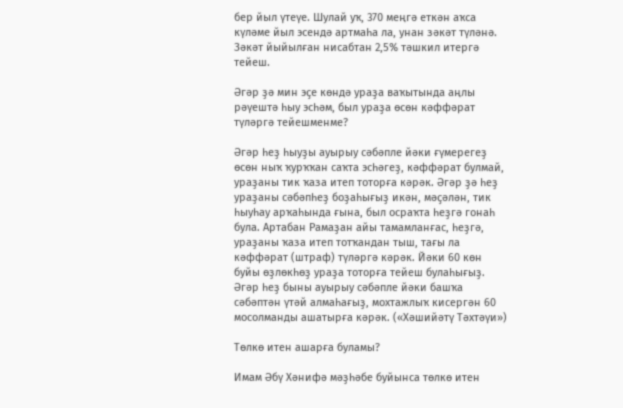бер йыл үтеүе. Шулай уҡ, 370 меңгә еткән аҡса күләме йыл эсендә артмаһа ла, унан зәкәт түләнә. Зәкәт йыйылған нисабтан 2,5% тәшкил итергә тейеш.

Әгәр ҙә мин эҫе көндә ураҙа ваҡытында аңлы рәүештә һыу эсһәм, был ураҙа өсөн кәффәрат түләргә тейешменме?

Әгәр һеҙ һыуҙы ауырыу сәбәпле йәки ғүмерегеҙ өсөн ныҡ ҡурҡҡан саҡта эсһәгеҙ, кәффәрат булмай, ураҙаны тик ҡаза итеп тоторға кәрәк. Әгәр ҙә һеҙ ураҙаны сәбәпһеҙ боҙаһығыҙ икән, мәҫәлән, тик һыуһау арҡаһында ғына, был осраҡта һеҙгә гонаһ була. Артабан Рамаҙан айы тамамланғас, һеҙгә, ураҙаны ҡаза итеп тотҡандан тыш, тағы ла кәффәрат (штраф) түләргә кәрәк. Йәки 60 көн буйы өҙлөкһөҙ ураҙа тоторға тейеш булаһығыҙ. Әгәр һеҙ быны ауырыу сәбәпле йәки башҡа сәбәптән үтәй алмаһағыҙ, мохтажлыҡ кисергән 60 мосолманды ашатырға кәрәк. («Хәшийәтү Тәхтәүи»)

Төлкө итен ашарға буламы?

Имам Әбү Хәнифә мәҙһәбе буйынса төлкө итен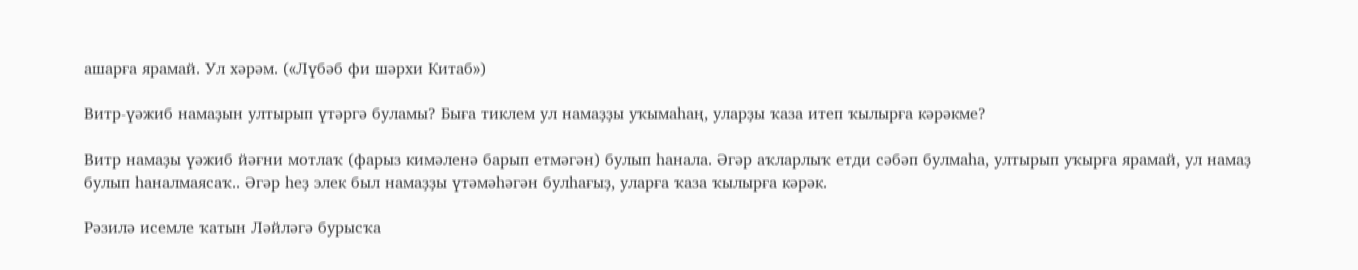ашарға ярамай. Ул хәрәм. («Лүбәб фи шәрхи Китаб»)

Витр-үәжиб намаҙын ултырып үтәргә буламы? Быға тиклем ул намаҙҙы уҡымаһаң, уларҙы ҡаза итеп ҡылырға кәрәкме?

Витр намаҙы үәжиб йәғни мотлаҡ (фарыз кимәленә барып етмәгән) булып һанала. Әгәр аҡларлыҡ етди сәбәп булмаһа, ултырып уҡырға ярамай, ул намаҙ булып һаналмаясаҡ.. Әгәр һеҙ элек был намаҙҙы үтәмәһәгән булһағыҙ, уларға ҡаза ҡылырға кәрәк.

Рәзилә исемле ҡатын Ләйләгә бурысҡа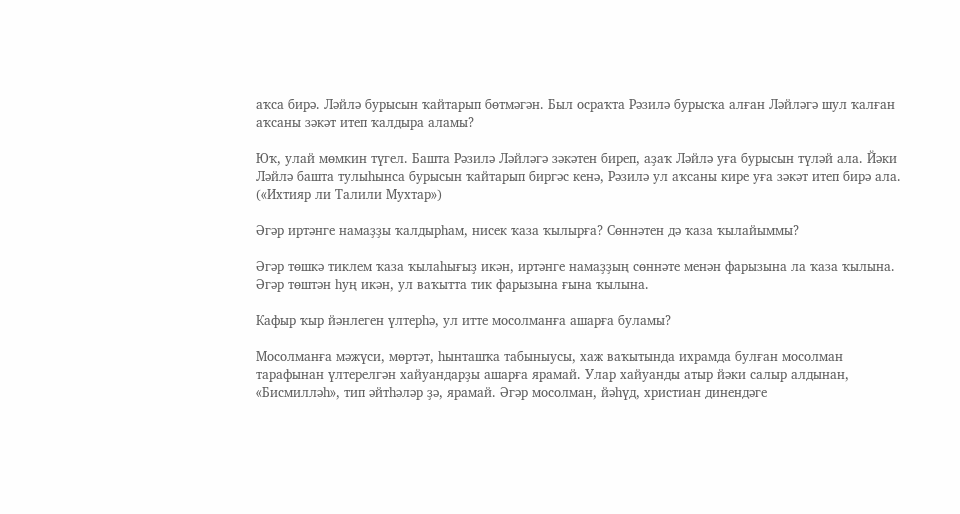аҡса бирә. Ләйлә бурысын ҡайтарып бөтмәгән. Был осраҡта Рәзилә бурысҡа алған Ләйләгә шул ҡалған аҡсаны зәкәт итеп ҡалдыра аламы?

Юҡ, улай мөмкин түгел. Башта Рәзилә Ләйләгә зәкәтен биреп, аҙаҡ Ләйлә уға бурысын түләй ала. Йәки Ләйлә башта тулыһынса бурысын ҡайтарып биргәс кенә, Рәзилә ул аҡсаны кире уға зәкәт итеп бирә ала. («Ихтияр ли Талили Мухтар»)

Әгәр иртәнге намаҙҙы ҡалдырһам, нисек ҡаза ҡылырға? Сөннәтен дә ҡаза ҡылайыммы?

Әгәр төшкә тиклем ҡаза ҡылаһығыҙ икән, иртәнге намаҙҙың сөннәте менән фарызына ла ҡаза ҡылына. Әгәр төштән һуң икән, ул ваҡытта тик фарызына ғына ҡылына.

Кафыр ҡыр йәнлеген үлтерһә, ул итте мосолманға ашарға буламы?

Мосолманға мәжүси, мөртәт, һынташҡа табыныусы, хаж ваҡытында ихрамда булған мосолман тарафынан үлтерелгән хайуандарҙы ашарға ярамай. Улар хайуанды атыр йәки салыр алдынан, «Бисмилләһ», тип әйтһәләр ҙә, ярамай. Әгәр мосолман, йәһүд, христиан динендәге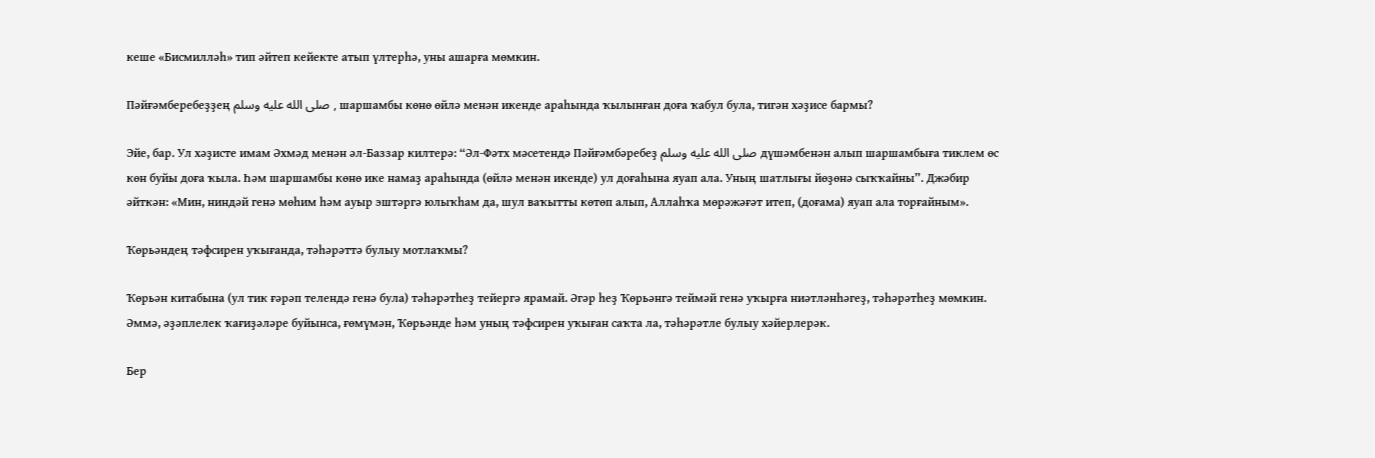кеше «Бисмилләһ» тип әйтеп кейекте атып үлтерһә, уны ашарға мөмкин.

Пәйғәмберебеҙҙең صلى الله عليه وسلم , шаршамбы көнө өйлә менән икенде араһында ҡылынған доға ҡабул була, тигән хәҙисе бармы?

Эйе, бар. Ул хәҙисте имам Әхмәд менән әл-Баззар килтерә: “Әл-Фәтх мәсетендә Пәйғәмбәребеҙ صلى الله عليه وسلم дүшәмбенән алып шаршамбыға тиклем өс көн буйы доға ҡыла. Һәм шаршамбы көнө ике намаҙ араһында (өйлә менән икенде) ул доғаһына яуап ала. Уның шатлығы йөҙөнә сыҡҡайны”. Джәбир әйткән: «Мин, ниндәй генә мөһим һәм ауыр эштәргә юлыҡһам да, шул ваҡытты көтөп алып, Аллаһҡа мөрәжәғәт итеп, (доғама) яуап ала торғайным».

Ҡөрьәндең тәфсирен уҡығанда, тәһәрәттә булыу мотлаҡмы?

Ҡөрьән китабына (ул тик ғәрәп телендә генә була) тәһәрәтһеҙ тейергә ярамай. Әгәр һеҙ Ҡөрьәнгә теймәй генә уҡырға ниәтләнһәгеҙ, тәһәрәтһеҙ мөмкин. Әммә, әҙәплелек ҡағиҙәләре буйынса, ғөмүмән, Ҡөрьәнде һәм уның тәфсирен уҡыған саҡта ла, тәһәрәтле булыу хәйерлерәк.

Бер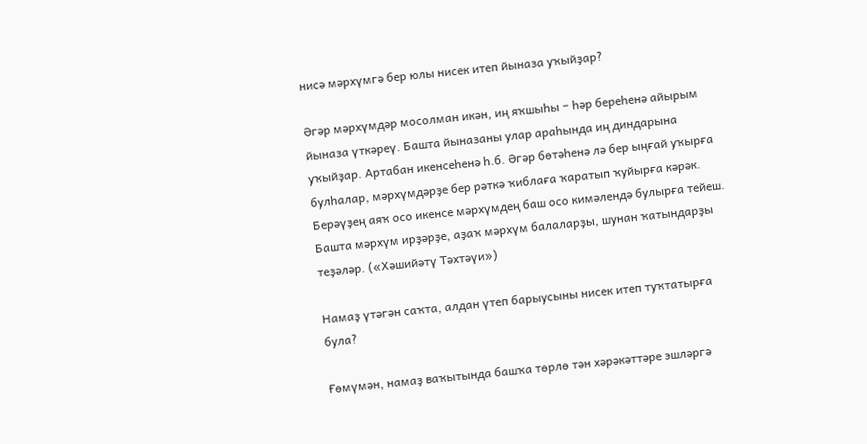нисә мәрхүмгә бер юлы нисек итеп йыназа уҡыйҙар?

Әгәр мәрхүмдәр мосолман икән, иң яҡшыһы − һәр береһенә айырым йыназа үткәреү. Башта йыназаны улар араһында иң диндарына уҡыйҙар. Артабан икенсеһенә һ.б. Әгәр бөтәһенә лә бер ыңғай уҡырға булһалар, мәрхүмдәрҙе бер рәткә ҡиблаға ҡаратып ҡуйырға кәрәк. Берәүҙең аяҡ осо икенсе мәрхүмдең баш осо кимәлендә булырға тейеш. Башта мәрхүм ирҙәрҙе, аҙаҡ мәрхүм балаларҙы, шунан ҡатындарҙы теҙәләр. («Хәшийәтү Тәхтәүи»)

Намаҙ үтәгән саҡта, алдан үтеп барыусыны нисек итеп туҡтатырға була?

Ғөмүмән, намаҙ ваҡытында башҡа төрлө тән хәрәкәттәре эшләргә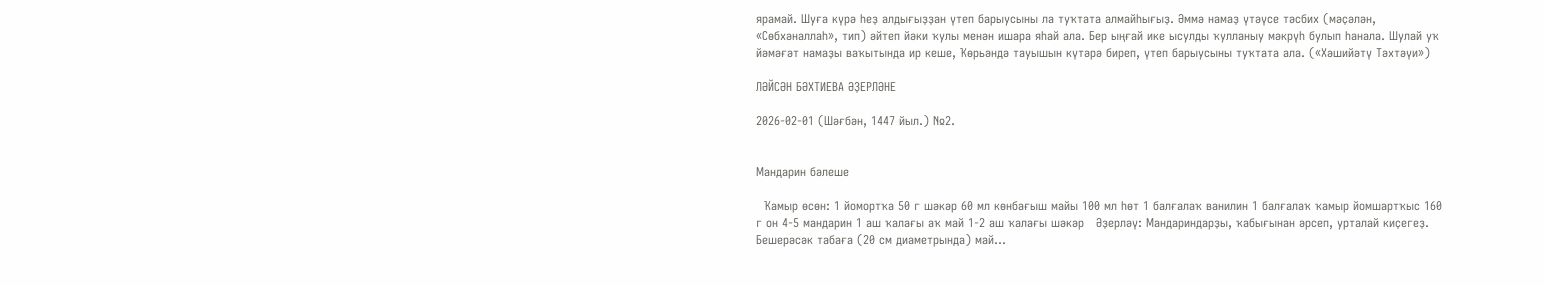ярамай. Шуға күрә һеҙ алдығыҙҙан үтеп барыусыны ла туҡтата алмайһығыҙ. Әммә намаҙ үтәүсе тәсбих (мәҫәлән, «Сөбхәналлаһ», тип) әйтеп йәки ҡулы менән ишара яһай ала. Бер ыңғай ике ысулды ҡулланыу мәкрүһ булып һанала. Шулай уҡ йәмәғәт намаҙы ваҡытында ир кеше, Ҡөрьәндә тауышын күтәрә биреп, үтеп барыусыны туҡтата ала. («Хәшийәтү Тәхтәүи»)

ЛӘЙСӘН БӘХТИЕВА ӘҘЕРЛӘНЕ

2026-02-01 (Шәғбән, 1447 йыл.) №2.


Мандарин бәлеше

  Ҡамыр өсөн: 1 йомортҡа 50 г шәкәр 60 мл көнбағыш майы 100 мл һөт 1 балғалаҡ ванилин 1 балғалаҡ ҡамыр йомшартҡыс 160 г он 4-5 мандарин 1 аш ҡалағы аҡ май 1-2 аш ҡалағы шәкәр   Әҙерләү: Мандариндарҙы, ҡабығынан әрсеп, урталай киҫегеҙ. Бешерәсәк табаға (20 см диаметрында) май...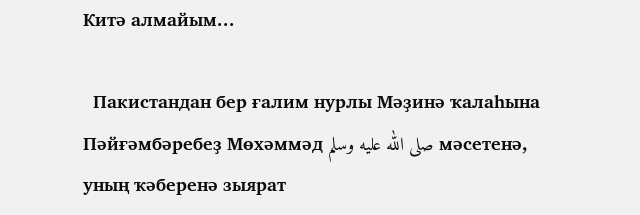Китә алмайым...

  Пакистандан бер ғалим нурлы Мәҙинә ҡалаһына Пәйғәмбәребеҙ Мөхәммәд صلى الله عليه وسلم мәсетенә, уның ҡәберенә зыярат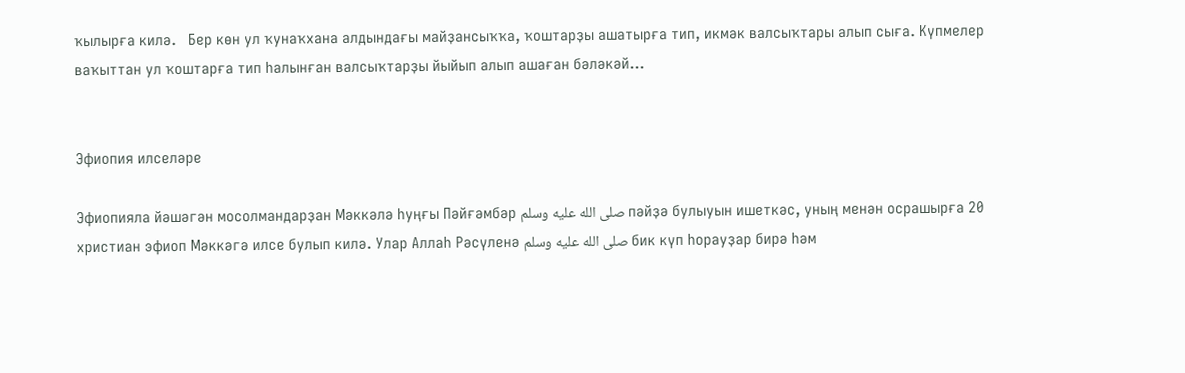ҡылырға килә.   Бер көн ул ҡунаҡхана алдындағы майҙансыҡҡа, ҡоштарҙы ашатырға тип, икмәк валсыҡтары алып сыға. Күпмелер ваҡыттан ул ҡоштарға тип һалынған валсыҡтарҙы йыйып алып ашаған бәләкәй...


Эфиопия илселәре

Эфиопияла йәшәгән мосолмандарҙан Мәккәлә һуңғы Пәйғәмбәр صلى الله عليه وسلم пәйҙә булыуын ишеткәс, уның менән осрашырға 20 христиан эфиоп Мәккәгә илсе булып килә. Улар Аллаһ Рәсүленә صلى الله عليه وسلم бик күп һорауҙар бирә һәм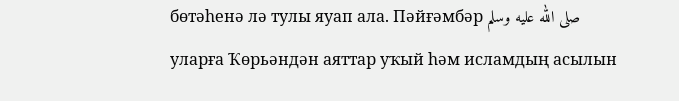бөтәһенә лә тулы яуап ала. Пәйғәмбәр صلى الله عليه وسلم уларға Ҡөрьәндән аяттар уҡый һәм исламдың асылын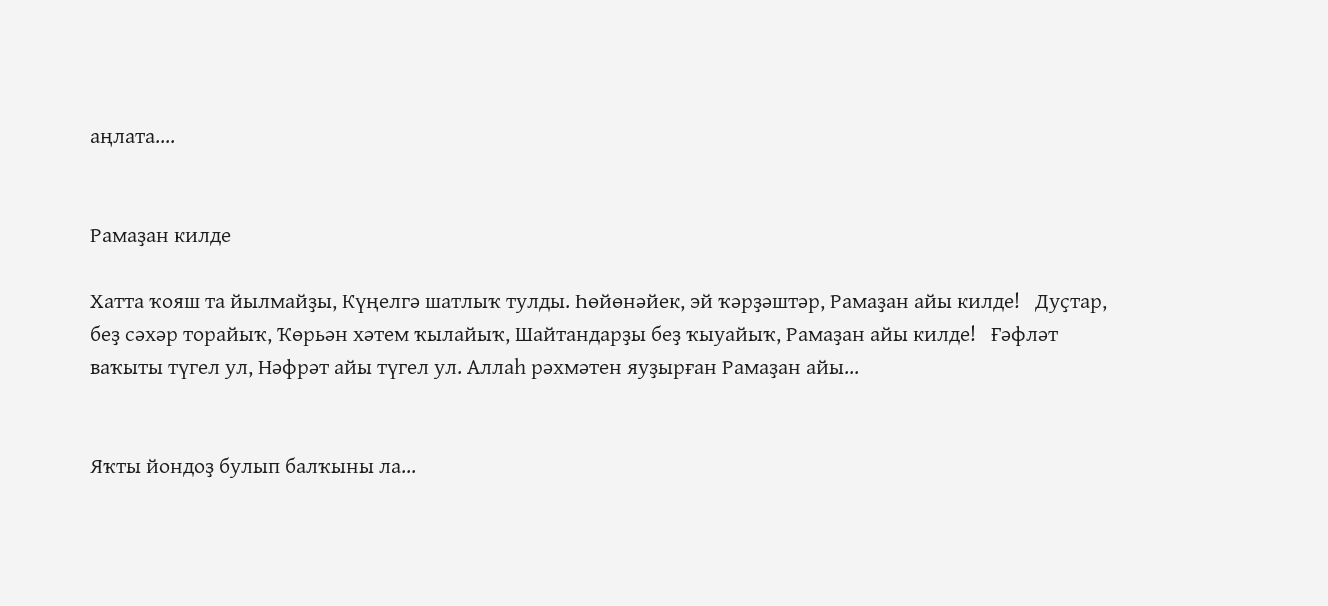аңлата....


Рамаҙан килде

Хатта ҡояш та йылмайҙы, Күңелгә шатлыҡ тулды. Һөйөнәйек, эй ҡәрҙәштәр, Рамаҙан айы килде!   Дуҫтар, беҙ сәхәр торайыҡ, Ҡөрьән хәтем ҡылайыҡ, Шайтандарҙы беҙ ҡыуайыҡ, Рамаҙан айы килде!   Ғәфләт ваҡыты түгел ул, Нәфрәт айы түгел ул. Аллаһ рәхмәтен яуҙырған Рамаҙан айы...


Яҡты йондоҙ булып балҡыны ла...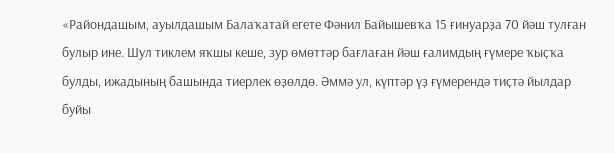«Райондашым, ауылдашым Балаҡатай егете Фәнил Байышевҡа 15 ғинуарҙа 70 йәш тулған булыр ине. Шул тиклем яҡшы кеше, зур өмөттәр бағлаған йәш ғалимдың ғүмере ҡыҫҡа булды, ижадының башында тиерлек өҙөлдө. Әммә ул, күптәр үҙ ғүмерендә тиҫтә йылдар буйы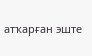атҡарған эште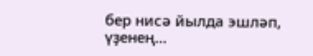бер нисә йылда эшләп, үҙенең...